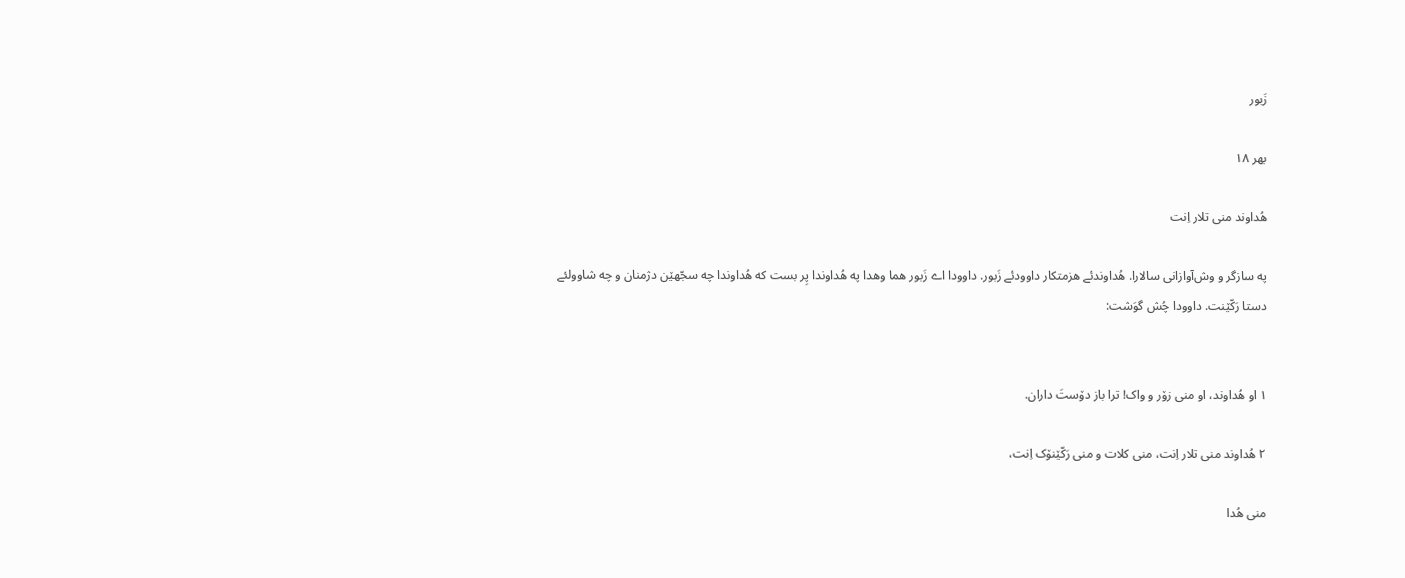زَبور

بهر ۱۸

هُداوند منی تلار اِنت

په سازگر و وش‌آوازانی سالارا. هُداوندئے هزمتکار داوودئے زَبور. داوودا اے زَبور هما وهدا په هُداوندا پِر بست که هُداوندا چه سجّهێن دژمنان و چه شاوولئے دستا رَکّێنت. داوودا چُش گوَشت:


۱ او هُداوند، او منی زۆر و واک! ترا باز دۆستَ داران.

۲ هُداوند منی تلار اِنت، منی کلات و منی رَکّێنۆک اِنت،

منی هُدا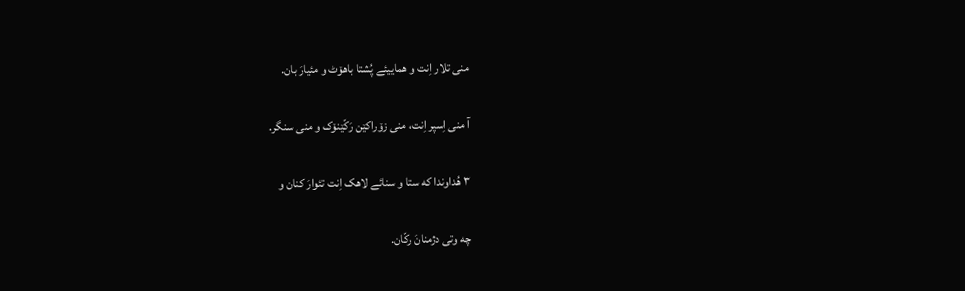منی تلار اِنت و هماییئے پُشتا باهۆٹ و مئیارَ بان.

آ منی اِسپر اِنت، منی زۆراکێن رَکّێنۆک و منی سنگر.

۳ هُداوندا که ستا و سنائے لاهک اِنت تئوارَ کنان و

چه وتی دژمنانَ رکّان.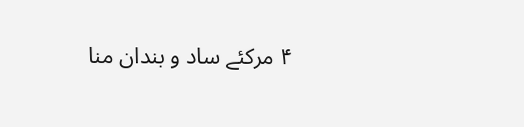۴ مرکئے ساد و بندان منا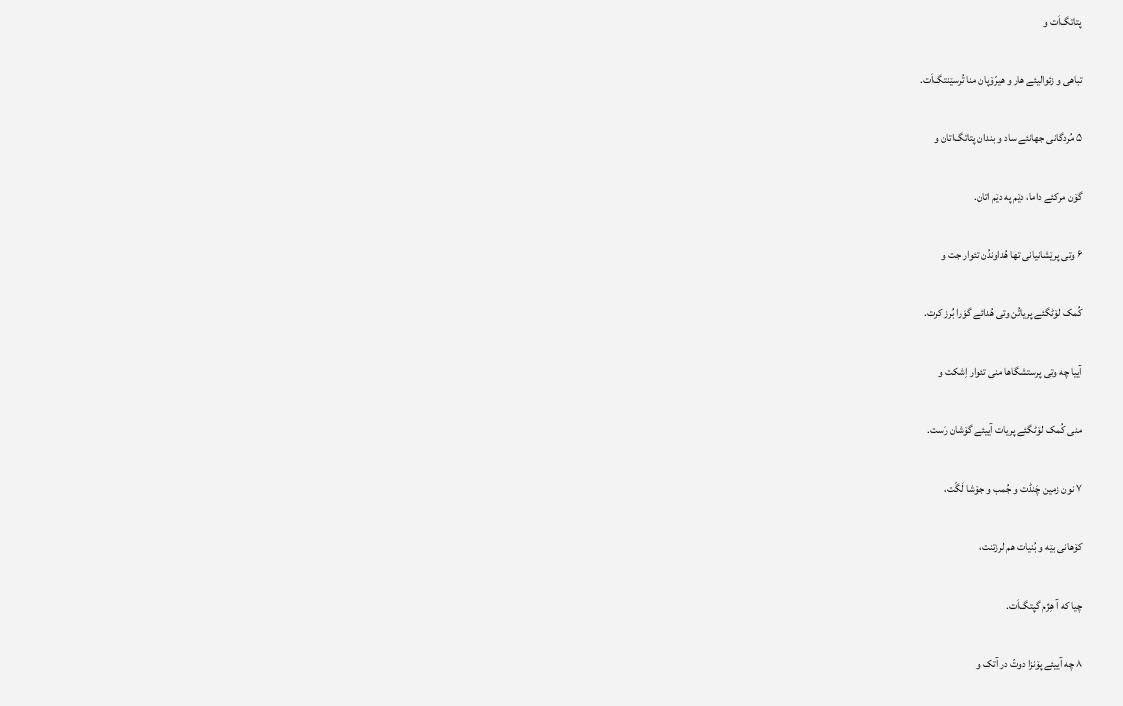پتاتگ‌اَت و

تباهی و زئوالیئے هار و هیرّۆپان منا تُرسێنتگ‌اَت.

۵ مُردگانی جهانئے ساد و بندان پتاتگ‌اتان و

گۆن مرکئے داما، دێم په دێم اتان.

۶ وتی پرێشانیانی تها هُداوندُن تئوار جت و

کُمک لۆٹگئے پریاتُن وتی هُدائے گوَرا بُرز کرت.

آییا چه وتی پرستشگاها منی تئوار اِشکت و

منی کُمک لۆٹگئے پریات آییئے گۆشان رَست.

۷ نون زمین چَنڈت و جُمب و جۆشا لَگّت،

کۆهانی بێه و بُنیات هم لرزتنت،

چیا که آ هِژم گپتگ‌اَت.

۸ چه آییئے پۆنزا دوتّ در آتک و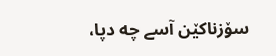سۆزناکێن آسے چه دپا،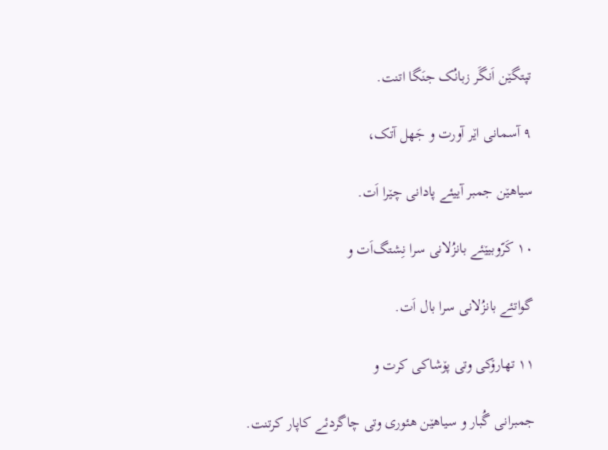تپتگێن اَنگَر زبانُک جنَگا اتنت.

۹ آسمانی اێر آورت و جَهل آتک،

سیاهێن جمبر آییئے پادانی چێرا اَت.

۱۰ کَرّوبیێئے بانزُلانی سرا نِشتگ‌اَت و

گواتئے بانزُلانی سرا بال اَت.

۱۱ تهارۆکی وتی پۆشاکی کرت و

جمبرانی گُبار و سیاهێن هئوری وتی چاگردئے کاپار کرتنت.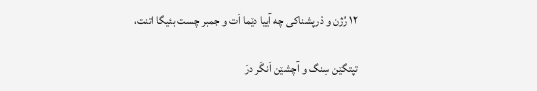۱۲ رُژن و دْرپشناکی چه آییا دێما اَت و جمبر چست بئیگا اتنت،

تپتگێن سِنگ و آچشێن اَنگَر درَ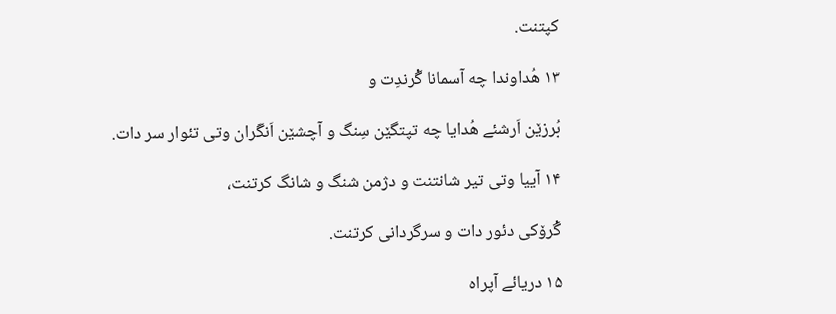کپتنت.

۱۳ هُداوندا چه آسمانا گْرندِت و

بُرزێن اَرشئے هُدایا چه تپتگێن سِنگ و آچشێن اَنگَران وتی تئوار سر دات.

۱۴ آییا وتی تیر شانتنت و دژمن شنگ و شانگ کرتنت،

گْرۆکی دئور دات و سرگردانی کرتنت.

۱۵ دریائے آپراه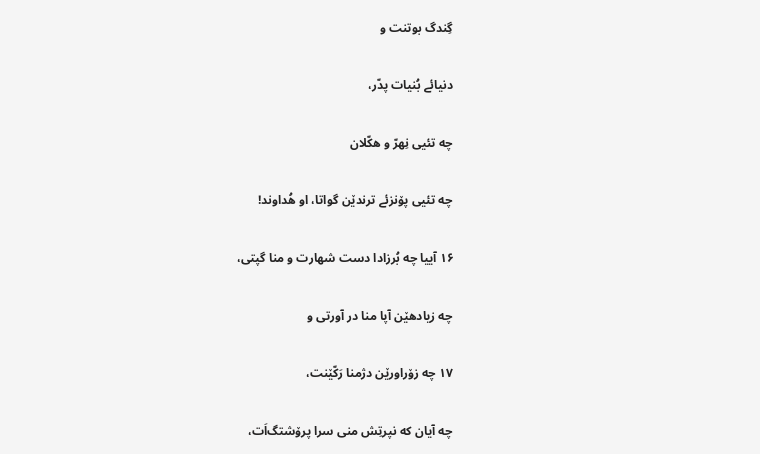گِندگ بوتنت و

دنیائے بُنیات پدّر،

چه تئیی نِهرّ و هکّلان

چه تئیی پۆنزئے ترندێن گواتا، او هُداوند!

۱۶ آییا چه بُرزادا دست شهارت و منا گپتی،

چه زیادهێن آپا منا در آورتی و

۱۷ چه زۆراورێن دژمنا رَکّێنت،

چه آیان که نپرتِش منی سرا پرۆشتگ‌اَت،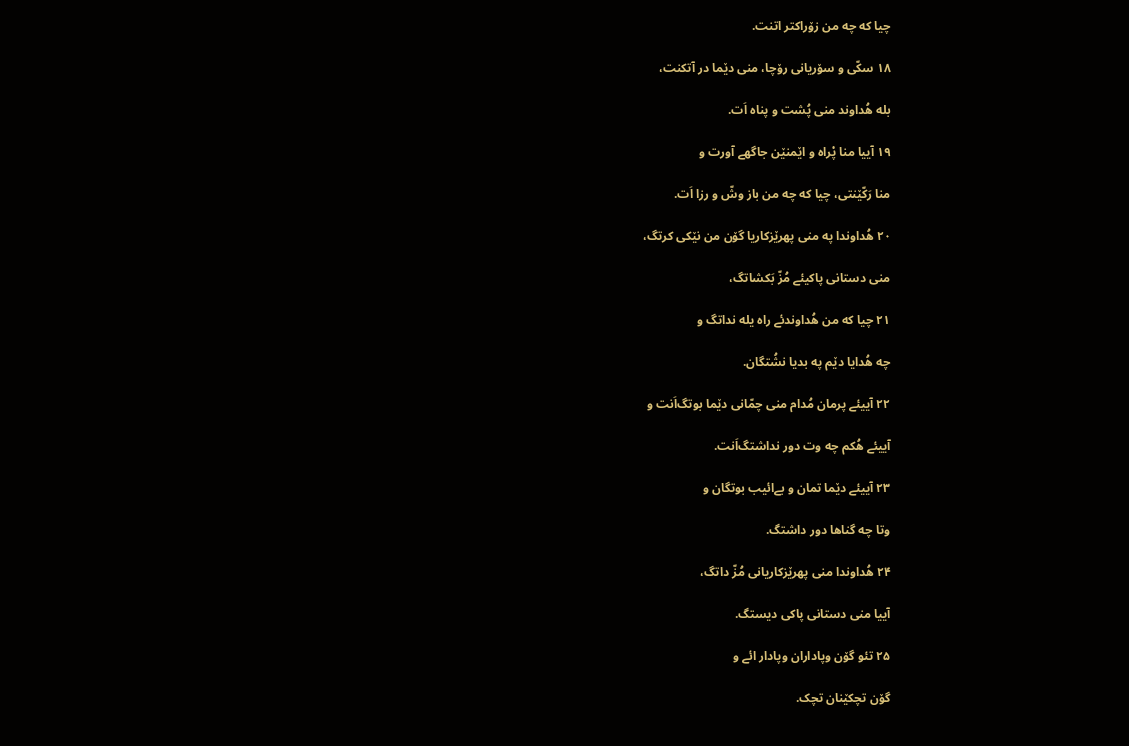چیا که چه من زۆراکتر اتنت.

۱۸ سکّی و سۆریانی رۆچا، منی دێما در آتکنت،

بله هُداوند منی پُشت و پناه اَت.

۱۹ آییا منا پْراه و اێمنێن جاگهے آورت و

منا رَکّێنتی، چیا که چه من باز وشّ و رزا اَت.

۲۰ هُداوندا په منی پهرێزکاریا گۆن من نێکی کرتگ،

منی دستانی پاکیئے مُزّ بَکشاتگ،

۲۱ چیا که من هُداوندئے راه یله نداتگ و

چه هُدایا دێم په بدیا نشُتگان.

۲۲ آییئے پرمان مُدام منی چمّانی دێما بوتگ‌اَنت و

آییئے هُکم چه وت دور نداشتگ‌اَنت.

۲۳ آییئے دێما تمان و بےائیب بوتگان و

وتا چه گناها دور داشتگ.

۲۴ هُداوندا منی پهرێزکاریانی مُزّ داتگ،

آییا منی دستانی پاکی دیستگ.

۲۵ تئو گۆن وپاداران وپادار ائے و

گۆن تچکێنان تچک.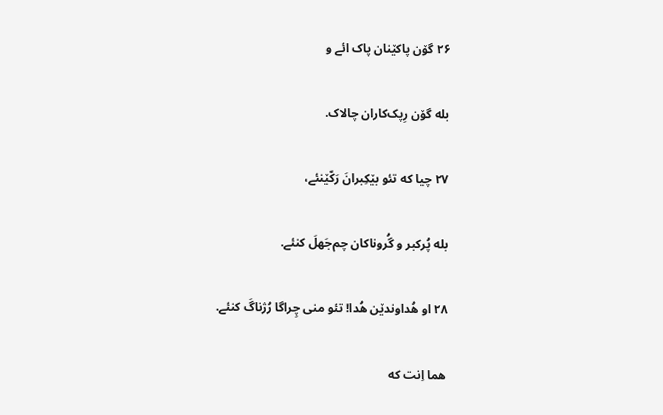۲۶ گۆن پاکێنان پاک ائے و

بله گۆن رِپک‌کاران چالاک.

۲۷ چیا که تئو بێکِبرانَ رَکّێنئے،

بله پُرکبر و گُروناکان چم‌جَهلَ کنئے.

۲۸ او هُداوندێن هُدا! تئو منی چِراگا رُژناگَ کنئے.

هما اِنت که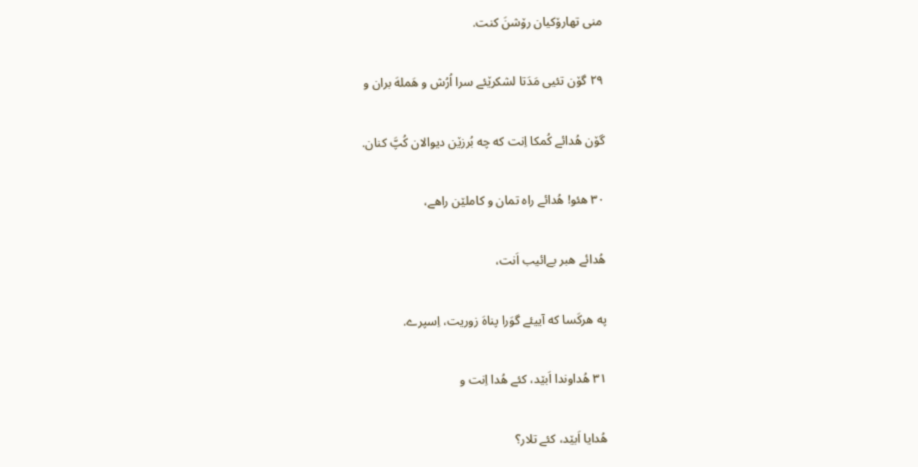منی تهارۆکیان رۆشنَ کنت.

۲۹ گۆن تئیی مَدَتا لشکرێئے سرا اُرُش و هَملهَ بران و

گۆن هُدائے کُمکا اِنت که چه بُرزێن دیوالان کُپَّ کنان.

۳۰ هئو! هُدائے راه تمان و کاملێن راهے،

هُدائے هبر بےائیب اَنت،

په هرکَسا که آییئے گوَرا پناهَ زوریت، اِسپرے.

۳۱ هُداوندا اَبێد، کئے هُدا اِنت و

هُدایا اَبێد، کئے تلار؟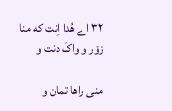۳۲ اے هُدا اِنت که منا زۆر و واکَ دنت و

منی راها تمان و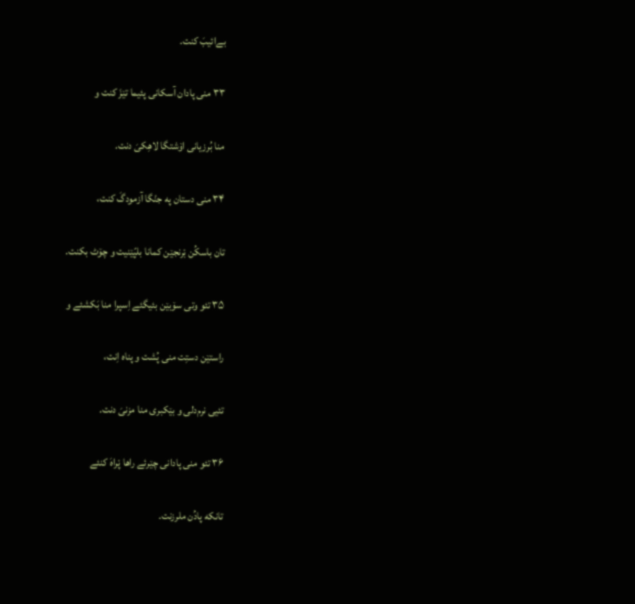بےائیبَ کنت.

۳۳ منی پادان آسکانی پئیما تێزَ کنت و

منا بُرزیانی اۆشتگا لاهِکیَ دنت.

۳۴ منی دستان په جنْگا آزمودگَ کنت،

تان باسکُن بْرنجێن کمانا بلپّێنیت و چۆٹ بکنت.

۳۵ تئو وتی سۆبێن بئیگئے اِسپرا منا بَکشئے و

راستێن دستِت منی پُشت و پناه اِنت،

تئیی نرم‌دلی و بێکبری منا مزنیَ دنت.

۳۶ تئو منی پادانی چێرئے راها پْراهَ کنئے

تانکه پادُن ملرزنت.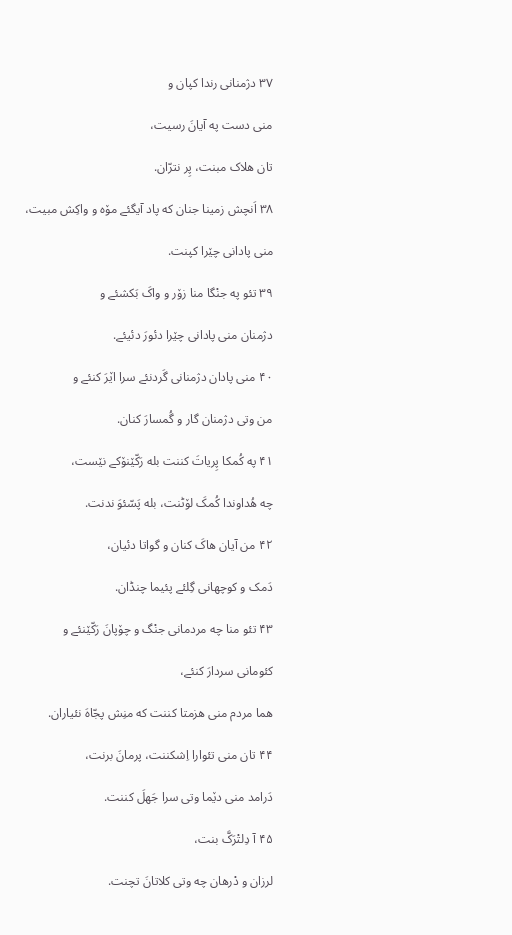۳۷ دژمنانی رندا کپان و

منی دست په آیانَ رسیت،

تان هلاک مبنت، پِر نترّان.

۳۸ اَنچش زمینا جنان که پاد آیگئے مۆه و واکِش مبیت،

منی پادانی چێرا کپنت.

۳۹ تئو په جنْگا منا زۆر و واکَ بَکشئے و

دژمنان منی پادانی چێرا دئورَ دئیئے.

۴۰ منی پادان دژمنانی گَردنئے سرا اێرَ کنئے و

من وتی دژمنان گار و گُمسارَ کنان.

۴۱ په کُمکا پِریاتَ کننت بله رَکّێنۆکے نێست،

چه هُداوندا کُمکَ لۆٹنت، بله پَسّئوَ ندنت.

۴۲ من آیان هاکَ کنان و گواتا دئیان،

دَمک و کوچهانی گِلئے پئیما چنڈان.

۴۳ تئو منا چه مردمانی جنْگ و چۆپانَ رَکّێنئے و

کئومانی سردارَ کنئے،

هما مردم منی هزمتا کننت که منِش پجّاهَ نئیاران.

۴۴ تان منی تئوارا اِشکننت، پرمانَ برنت،

دَرامد منی دێما وتی سرا جَهلَ کننت.

۴۵ آ دِلتْرَکَّ بنت،

لرزان و دْرهان چه وتی کلاتانَ تچنت.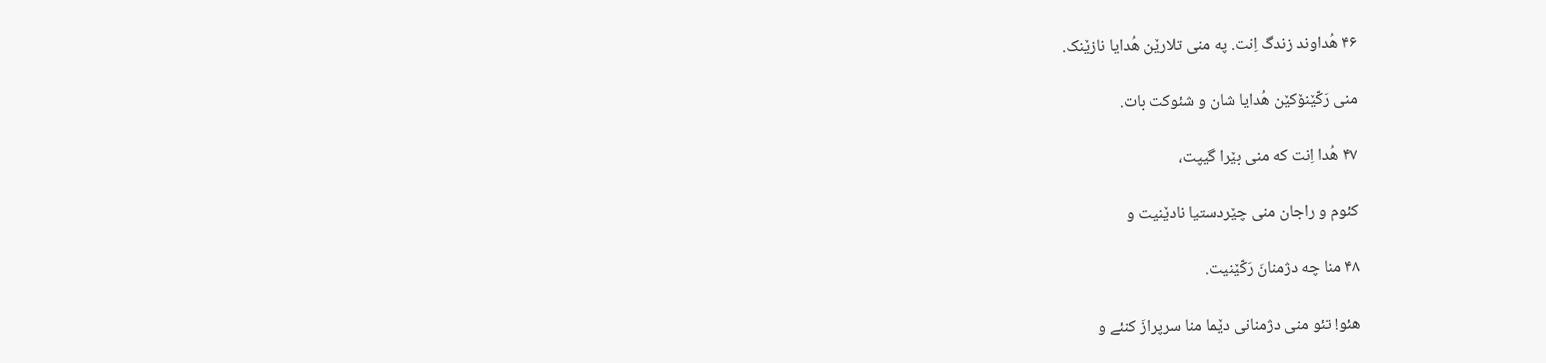۴۶ هُداوند زندگ اِنت. په منی تلارێن هُدایا نازێنک.

منی رَکّێنۆکێن هُدایا شان و شئوکت بات.

۴۷ هُدا اِنت که منی بێرا گیپت،

کئوم و راجان منی چێردستیا نادێنیت و

۴۸ منا چه دژمنانَ رَکّێنیت.

هئو! تئو منی دژمنانی دێما منا سرپرازَ کنئے و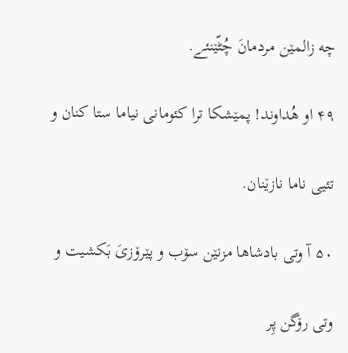چه زالمێن مردمانَ چُٹّێنئے.

۴۹ او هُداوند! پمێشکا ترا کئومانی نیاما ستا کنان و

تئیی ناما نازێنان.

۵۰ آ وتی بادشاها مزنێن سۆب و پێرۆزیَ بَکشیت و

وتی رۆگن پِر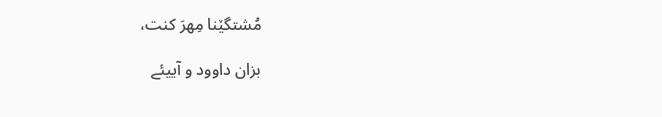مُشتگێنا مِهرَ کنت،

بزان داوود و آییئے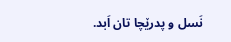نَسل و پدرێچا تان اَبد.